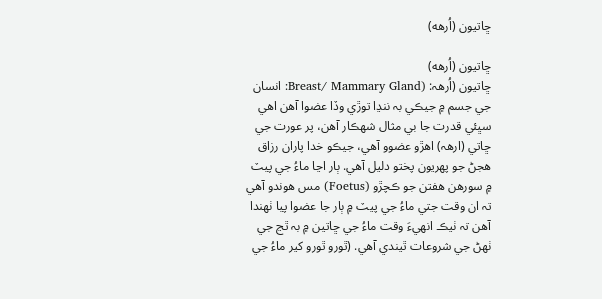ڇاتيون (اُرهه)

ڇاتيون (اُرهه)
ڇاتيون (اُرھہ: (Breast/ Mammary Gland: انسان جي جسم ۾ جيڪي بہ ننڍا توڙي وڏا عضوا آهن اهي سڀئي قدرت جا بي مثال شهڪار آهن، پر عورت جي ڇاتي (ارھہ) اهڙو عضوو آهي، جيڪو خدا پاران رزاق هجڻ جو پهريون پختو دليل آهي. ٻار اڃا ماءُ جي پيٽ ۾ سورهن هفتن جو ڪچڙو (Foetus) مس هوندو آهي تہ ان وقت جتي ماءُ جي پيٽ ۾ ٻار جا عضوا پيا ٺهندا آهن تہ ٺيڪ انهيءَ وقت ماءُ جي ڇاتين ۾ بہ ٿڃ جي ٺھڻ جي شروعات ٿيندي آهي. (ٿورو ٿورو کير ماءُ جي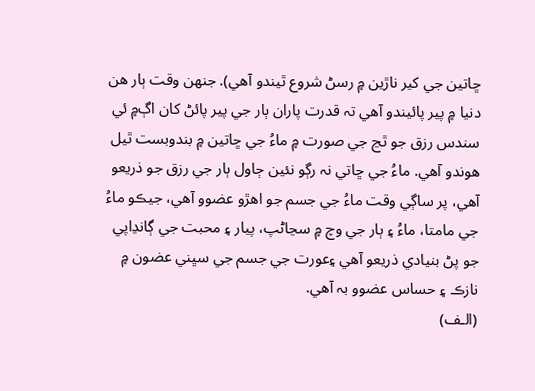ڇاتين جي کير ناڙين ۾ رسڻ شروع ٿيندو آهي). جنهن وقت ٻار هن دنيا ۾ پير پائيندو آهي تہ قدرت پاران ٻار جي پير پائڻ کان اڳ۾ ئي سندس رزق جو ٿڃ جي صورت ۾ ماءُ جي ڇاتين ۾ بندوبست ٿيل هوندو آهي. ماءُ جي ڇاتي نہ رڳو نئين ڄاول ٻار جي رزق جو ذريعو آهي، پر ساڳي وقت ماءُ جي جسم جو اهڙو عضوو آهي، جيڪو ماءُ جي مامتا، ماءُ ۽ ٻار جي وچ ۾ سڃاڻپ، پيار ۽ محبت جي ڳانڍاپي جو پڻ بنيادي ذريعو آهي ۽عورت جي جسم جي سڀني عضون ۾ نازڪ ۽ حساس عضوو بہ آهي.
(الـف)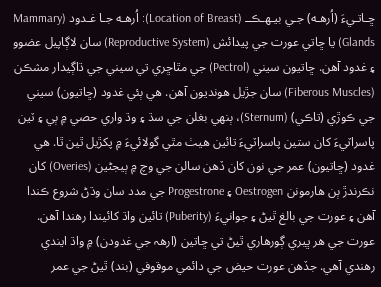ڇـاتـيءَ (اُرهـه) جـي بيـهـڪــ (Location of Breast): اُرهـه جـا غـدود (Mammary Glands) يا ڇاتي عورت جي پيدائش (Reproductive System) سان لاڳاپيل عضوو ۽ غدود آهن. ڇاتيون سيني (Pectrol) جي مٿاڇري تي سيني جي ڌاڳيدار مشڪن (Fiberous Muscles) سان جڙيل هونديون آهن. هي ٻئي غدود (ڇاتيون) سيني جي ڪوڙي (تاڪي) (Sternum)، ٻنهي بغلن جي سڌ ۽ وڌ واري حصي ۾ ٻي ۽ ٽين پاسراٽيءَ کان ستين پاسراٽيءَ تائين هيٺ مٿي گولائيءَ ۾ پکڙيل ٿين ٿا. هي غدود (ڇاتيون) عمر جي نون کان ڏهن سالن جي وچ ۾ ٻيجڻين (Overies) کان نڪرندڙ ٻن هارمونن Oestrogen ۽ Progestrone جي مدد سان وڌڻ شروع ڪندا آهن ۽ عورت جي بالغ ٿيڻ ۽ جوانيءَ (Puberity) تائين واڌ کائيندا رهندا آهن. عورت جي هر ڀيري ڳورهاري ٿيڻ تي ڇاتين (ارھہ جي غدودن) ۾ واڌ ايندي رهندي آهي. جڏهن عورت حيض جي دائمي موقوفي (بند) ٿيڻ جي عمر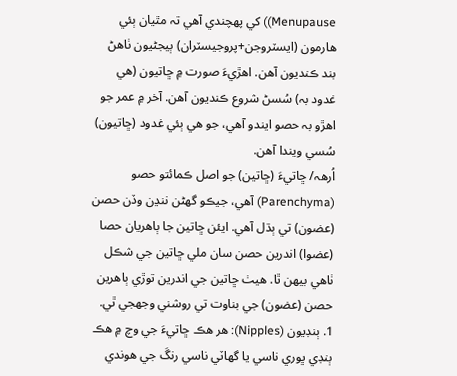Menupause)) کي پهچندي آهي تہ مٿيان ٻئي هارمون (ايسٽروجن+پروجيسٽران) ٻيجڻيون ٺاهڻ بند ڪنديون آهن. اهڙيءَ صورت ۾ ڇاتيون (هي غدود بہ) سُسڻ شروع ڪنديون آهن. آخر ۾ عمر جو اهڙو بہ حصو ايندو آهي، جو هي ٻئي غدود (ڇاتيون) سُسي ويندا آهن.
اُرھہ/ ڇاتيءَ (ڇاتين) جو اصل ڪمائتو حصو (Parenchyma) آهي، جيڪو گهڻن ننڍن وڏن حصن (عضون) تي ٻڌل آهي. ايئن ڇاتين جا ٻاهريان حصا (عضوا) اندرين حصن سان ملي ڇاتين جي شڪل ٺاهي بيهن ٿا. هيٺ ڇاتين جي اندرين توڙي ٻاهرين حصن (عضون) جي بناوت تي روشني وجهجي ٿي.
1. ٻنڊيون (Nipples): هر هڪ ڇاتيءَ جي وچ ۾ هڪ ٻنڊي ڀوري ناسي يا گهاٽي ناسي رنگَ جي هوندي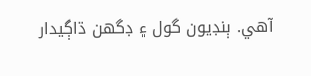آهي. ٻنڊيون گول ۽ ڊگهن ڌاڳيدار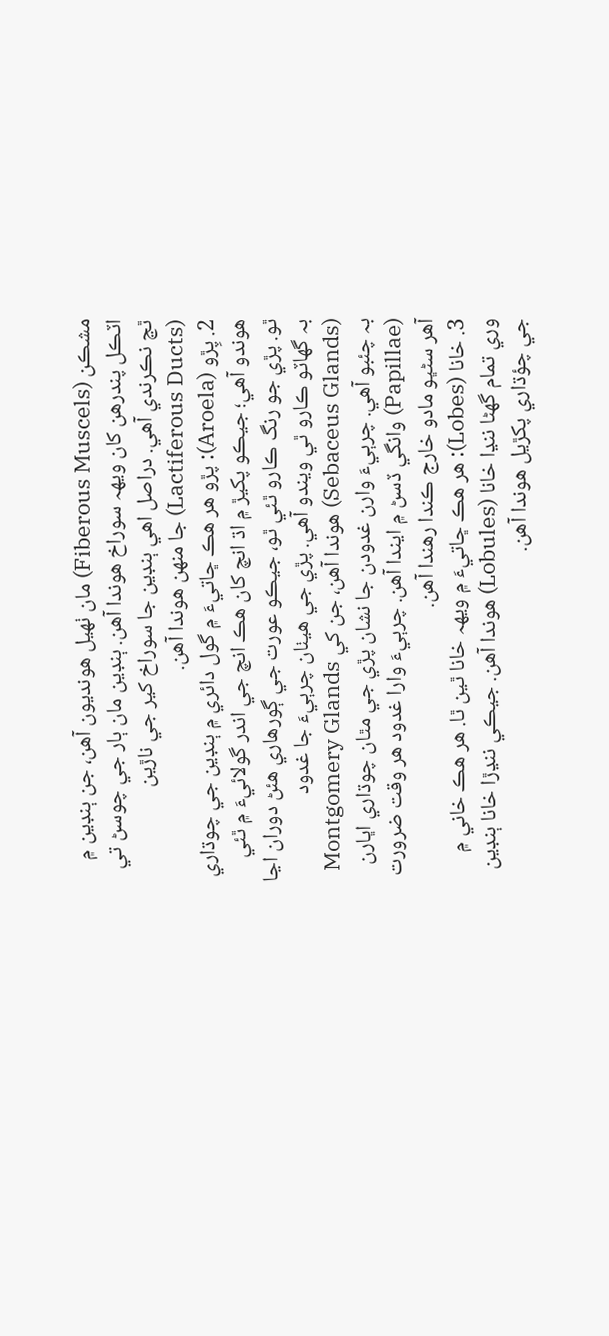مشڪن (Fiberous Muscels) مان ٺهيل هونديون آهن، جن ٻنڊين ۾ اٽڪل پندرهن کان ويھہ سوراخ هوندا آهن. ٻنڊين مان ٻار جي چوسڻ تي ٿڃ نڪرندي آهي. دراصل اهي ٻنڊين جا سوراخ کير جي ناڙين (Lactiferous Ducts) جا منهن هوندا آهن.
2. پِڙو (Aroela): پڙو هر هڪ ڇاتيءَ ۾ گول دائري ۾ ٻنڊين جي چوڌاري هوندو آهي؛ جيڪو پکيڙ ۾ اڌ انچ کان هڪ انچ جي اندر گولائيءَ ۾ ٿئي ٿو. پڙي جو رنگ ڪارو ٿئي ٿو، جيڪو عورت جي ڳورهاري هئڻ دوران اڃا بہ گهاٽو ڪارو ٿي ويندو آهي. پڙي جي هيٺان چرٻيءَ جا غدود (Sebaceus Glands) هوندا آهن، جن کي Montgomery Glands بہ چئبو آهي. چرٻيءَ وارن غدودن جا نشان پڙي جي مٿان چوڌاري اڀارن (Papillae) وانگي ڏسڻ ۾ ايندا آهن. چرٻيءَ وارا غدود هر وقت ضرورت آهر سڻڀو مادو خارج ڪندا رهندا آهن.
3. خانا (Lobes): هر هڪ ڇاتيءَ ۾ ويھہ خانا ٿين ٿا. هر هڪ خاني ۾ وري تمام گهڻا ننڍا خانا (Lobules) هوندا آهن. جيڪي ننڍڙا خانا ٻنڊين جي چؤڌاري پکڙيل هوندا آهن.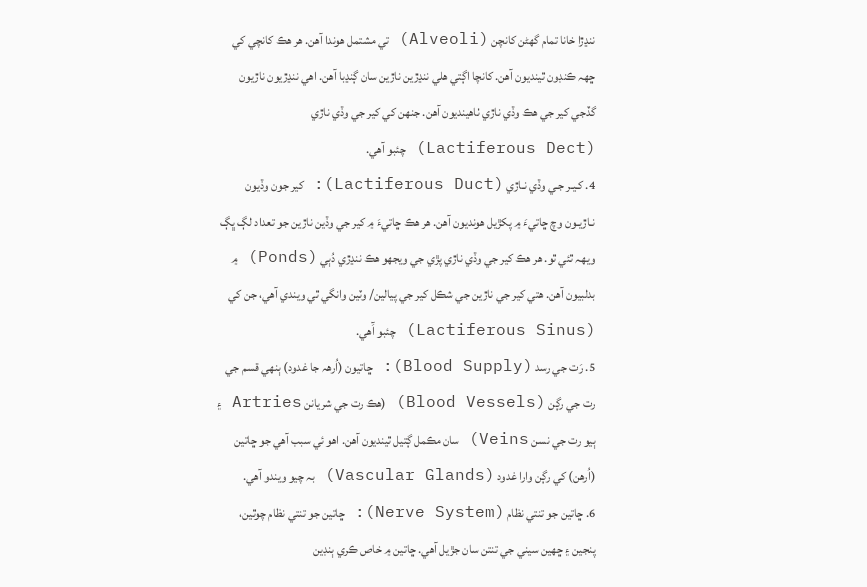ننڍڙا خانا تمام گهڻن کانچن (Alveoli) تي مشتمل هوندا آهن. هر هڪ کانچي کي ڇھہ ڪنڊون ٿينديون آهن. کانچا اڳتي هلي ننڍڙين ناڙين سان ڳنڍبا آهن. اهي ننڍڙيون ناڙيون گڏجي کير جي هڪ وڏي ناڙي ٺاهينديون آهن. جنهن کي کير جي وڏي ناڙي (Lactiferous Dect) چئبو آهي.
4. کـيـر جـي وڏي نـاڙي (Lactiferous Duct): کير جون وڏيون نـاڙيـون وچ ڇاتيءَ ۾ پکڙيل هونديون آهن. هر هڪ ڇاتيءَ ۾ کير جي وڏين ناڙين جو تعداد لڳ ڀڳ ويھہ ٿئي ٿو. هر هڪ کير جي وڏي ناڙي پڙي جي ويجهو هڪ ننڍڙي دُٻي (Ponds) ۾ بدلبيون آهن. هتي کير جي ناڙين جي شڪل کير جي پيالين/ وٽين وانگي ٿي ويندي آهي، جن کي (Lactiferous Sinus) چئبو آَهي.
5. رَت جي رسد (Blood Supply): ڇاتيون (اُرھہ جا غدود) ٻنهي قسم جي رت جي رڳن (Blood Vessels) (هڪ رت جي شريانن Artries ۽ ٻيو رت جي نسن Veins) سان مڪمل ڳتيل ٿينديون آهن. اهو ئي سبب آهي جو ڇاتين (اُرهن) کي رڳن وارا غدود (Vascular Glands) بہ چيو ويندو آهي.
6. ڇاتين جو تنتي نظام (Nerve System): ڇاتين جو تنتي نظام چوٿين، پنجين ۽ ڇهين سيني جي تنتن سان جڙيل آهي. ڇاتين ۾ خاص ڪري ٻنڊين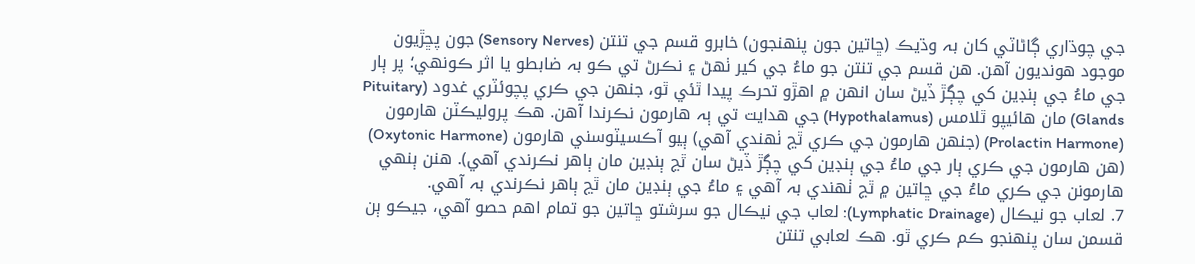جي چوڌاري ڳاڻاٽي کان بہ وڌيڪ (ڇاتين جون پنهنجون) خابرو قسم جي تنتن (Sensory Nerves) جون پڇڙيون موجود هونديون آهن. هن قسم جي تنتن جو ماءُ جي کير ٺھڻ ۽ نڪرڻ تي ڪو بہ ضابطو يا اثر ڪونهي؛ پر ٻار جي ماءُ جي ٻنڊين کي چڳڙ ڏيڻ سان انهن ۾ اهڙو تحرڪ پيدا ٿئي ٿو، جنهن جي ڪري پچوئٽري غدود (Pituitary Glands) مان هائيپو ٿلامس (Hypothalamus) جي هدايت تي ٻہ هارمون نڪرندا آهن. هڪ پروليڪٽن هارمون (Prolactin Harmone) (جنهن هارمون جي ڪري ٿڃ ٺهندي آهي) ٻيو آڪسيٽوسني هارمون (Oxytonic Harmone) (هن هارمون جي ڪري ٻار جي ماءُ جي ٻنڊين کي چڳڙ ڏيڻ سان ٿڃ ٻنڊين مان ٻاهر نڪرندي آهي). هنن ٻنهي هارمونن جي ڪري ماءُ جي ڇاتين ۾ ٿڃ ٺهندي بہ آهي ۽ ماءُ جي ٻنڊين مان ٿڃ ٻاهر نڪرندي بہ آهي.
7. لعاب جو نيڪال (Lymphatic Drainage): لعاب جي نيڪال جو سرشتو ڇاتين جو تمام اهم حصو آهي، جيڪو ٻن قسمن سان پنهنجو ڪم ڪري ٿو. هڪ لعابي تنتن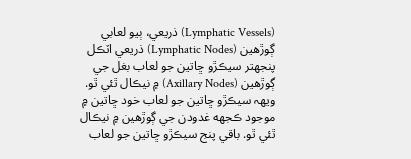(Lymphatic Vessels) ذريعي، ٻيو لعابي ڳوڙهين (Lymphatic Nodes) ذريعي اٽڪل پنجهتر سيڪڙو ڇاتين جو لعاب بغل جي ڳوڙهين (Axillary Nodes) ۾ نيڪال ٿئي ٿو. ويھہ سيڪڙو ڇاتين جو لعاب خود ڇاتين ۾ موجود ڪجهه غدودن جي ڳوڙهين ۾ نيڪال ٿئي ٿو. باقي پنج سيڪڙو ڇاتين جو لعاب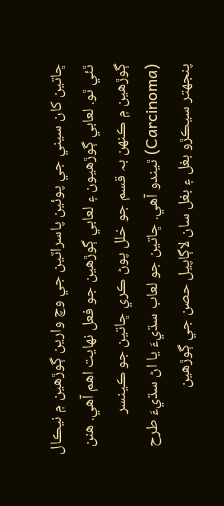ڇاتين کان سيني جي پوئين پاسراٽين جي وچ وارين ڳوڙهين ۾ نيڪال ٿئي ٿو. لعابي ڳوڙهيون ۽ لعابي ڳوڙهين جو فعل نهايت اهم آهي. هنن ڳوڙهين ۾ ڪنهن بہ قسم جو خلل پوڻ ڪري ڇاتين جو ڪينسر (Carcinoma) ٿيندو آهي. ڇاتين جو لعاب سڌيءَ يا اڻ سڌيءَ طرح پنجهتر سيڪڙو بغل ۽ بغل سان لاڳاپيل حصن جي ڳوڙهين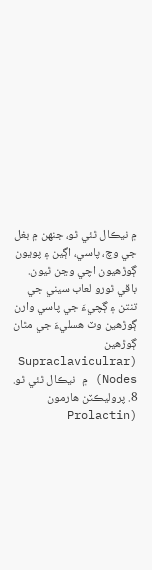۾ نيڪال ٿئي ٿو، جنهن ۾ بغل جي وچ، پاسي، اڳين ۽ پويون ڳوڙهيون اچي وڃن ٿيون. باقي ٿورو لعاب سيني جي تنتن ۽ ڳچيءَ جي پاسي وارن ڳوڙهين وٽ هسليءَ جي مٿان ڳوڙهين (Supraclaviculrar Nodes) ۾ نيڪال ٿئي ٿو.
8. پروليڪٽن هارمون (Prolactin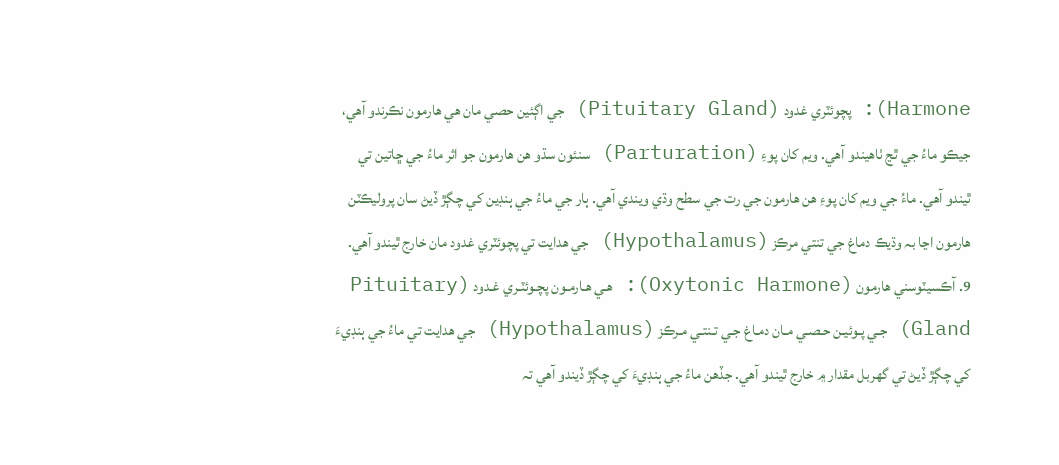Harmone): پچوئٽري غدود (Pituitary Gland) جي اڳئين حصي مان هي هارمون نڪرندو آهي، جيڪو ماءُ جي ٿڃ ٺاهيندو آهي. ويم کان پوءِ (Parturation) سنئون سڌو هن هارمون جو اثر ماءُ جي ڇاتين تي ٿيندو آهي. ماءُ جي ويم کان پوءِ هن هارمون جي رت جي سطح وڌي ويندي آهي. ٻار جي ماءُ جي ٻنڊين کي چڳڙ ڏيڻ سان پروليڪٽن هارمون اڃا بہ وڌيڪ دماغ جي تنتي مرڪز (Hypothalamus) جي هدايت تي پچوئٽري غدود مان خارج ٿيندو آهي.
9. آڪسيٽوسني هارمون (Oxytonic Harmone): هـي هـارمـون پچـوئٽـري غـدود (Pituitary Gland) جـي پـوئيـن حـصـي مـان دمـاغ جـي تـنتـي مـرڪز (Hypothalamus) جي هدايت تي ماءُ جي ٻنڊيءَ کي چڳڙ ڏيڻ تي گهربل مقدار ۾ خارج ٿيندو آهي. جڏهن ماءُ جي ٻنڊيءَ کي چڳڙ ڏيندو آهي تہ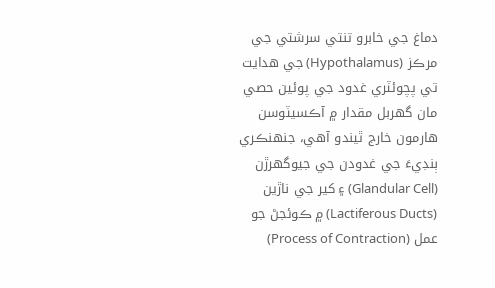دماغ جي خابرو تنتي سرشتي جي مرڪز (Hypothalamus) جي هدايت تي پچوئٽري غدود جي پوئين حصي مان گهربل مقدار ۾ آڪسيٽوسن هارمون خارج ٿيندو آهي، جنهنڪري ٻنڊيءَ جي غدودن جي جيوگهرڙن (Glandular Cell) ۽ کير جي ناڙين (Lactiferous Ducts) ۾ ڪوئجڻ جو عمل (Process of Contraction)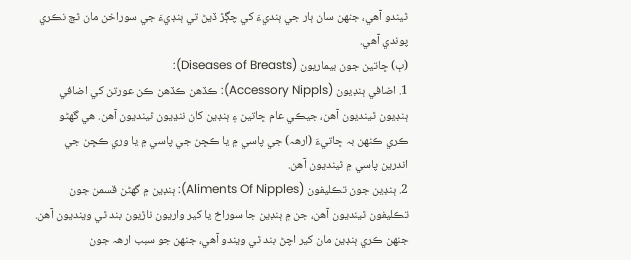ٿيندو آهي، جنهن سان ٻار جي ٻنديءَ کي چڳڙ ڏيڻ تي ٻنڊيءَ جي سوراخن مان ٿڃ نڪري پوندي آهي.
(ٻ) ڇاتين جون بيماريون (Diseases of Breasts):
1. اضافي ٻنڊيون (Accessory Nippls): ڪڏهن ڪڏهن ڪن عورتن کي اضافي ٻنڊيون ٿينديون آهن، جيڪي عام ڇاتين ۽ ٻنڊين کان ننڍيون ٿينديون آهن. هي گهڻو ڪري ڪنهن بہ ڇاتيءَ (ارھہ) جي پاسي ۾ يا ڪڇن جي پاسي ۾ يا وري ڪڇن جي اندرين پاسي ۾ ٿينديون آهن.
2. ٻنڊين جون تڪليفون (Aliments Of Nipples): ٻنڊين ۾ گهڻن قسمن جون تڪليفون ٿينديون آهن، جن ۾ ٻنڊين جا سوراخ يا کير واريون ناڙيون بند ٿي وينديون آهن. جنهن ڪري ٻنڊين مان کير اچڻ بند ٿي ويندو آهي، جنهن جو سبب ارھہ جون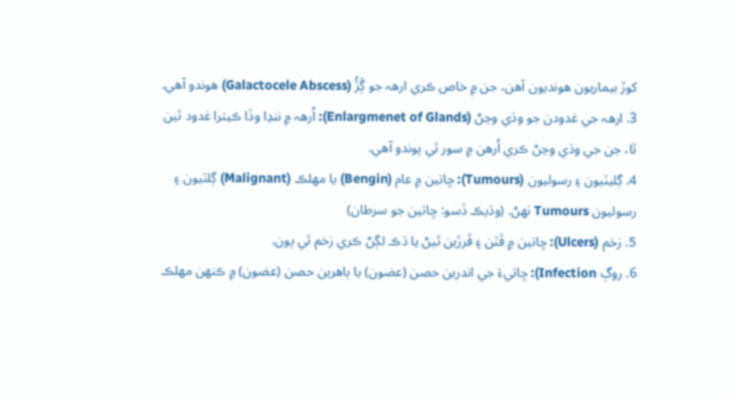کوڙ بيماريون هونديون آهن، جن ۾ خاص ڪري ارھہ جو ڳَڙُ (Galactocele Abscess) هوندو آهي.
3. ارھہ جي غدودن جو وڌي وڃڻ (Enlargmenet of Glands): اُرھہ ۾ ننڍا وڏا ڪيترا غدود ٿين ٿا، جن جي وڌي وڃڻ ڪري اُرهن ۾ سور ٿي پوندو آهي.
4. ڳليٽيون ۽ رسوليون (Tumours): ڇاتين ۾ عام (Bengin) يا مهلڪ (Malignant) ڳلٽيون ۽ رسوليون Tumours ٺھڻ. (وڌيڪ ڏسو: ڇاتين جو سرطان)
5. زخم (Ulcers): ڇاتين ۾ ڦٽن ۽ ڦرڙين ٿيڻ يا ڌڪ لڳڻ ڪري زخم ٿي پون.
6. روڳ Infection): ڇاتيءَ جي اندرين حصن (عضون) يا ٻاهرين حصن (عضون) ۾ ڪنهن مهلڪ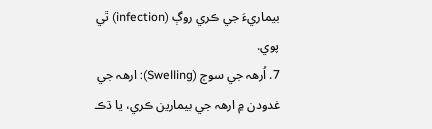بيماريءَ جي ڪري روڳ (infection) ٿي پوي.
7. اُرھہ جي سوڄ (Swelling): ارھہ جي غدودن ۾ ارھہ جي بيمارين ڪري، يا ڌڪ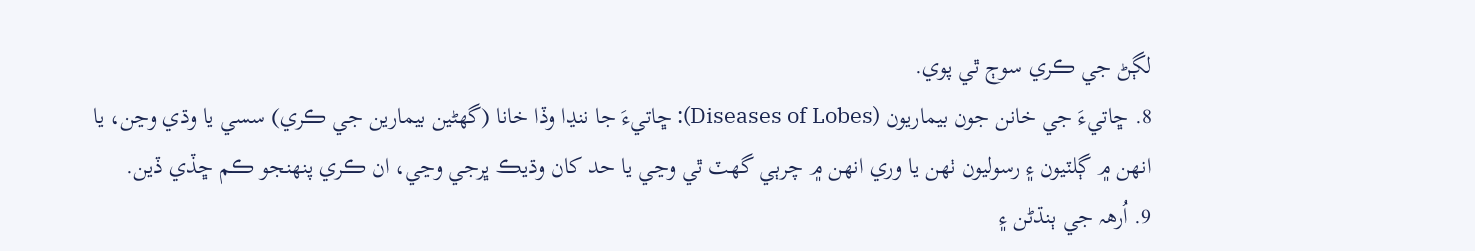لڳڻ جي ڪري سوڄ ٿي پوي.
8. ڇاتيءَ جي خانن جون بيماريون (Diseases of Lobes): ڇاتيءَ جا ننڍا وڏا خانا (گهڻين بيمارين جي ڪري) سسي يا وڌي وڃن، يا انهن ۾ ڳلٽيون ۽ رسوليون ٺھن يا وري انهن ۾ چرٻي گهٽ ٿي وڃي يا حد کان وڌيڪ ڀرجي وڃي، ان ڪري پنهنجو ڪم ڇڏي ڏين.
9. اُرھہ جي ٻنڌڻن ۽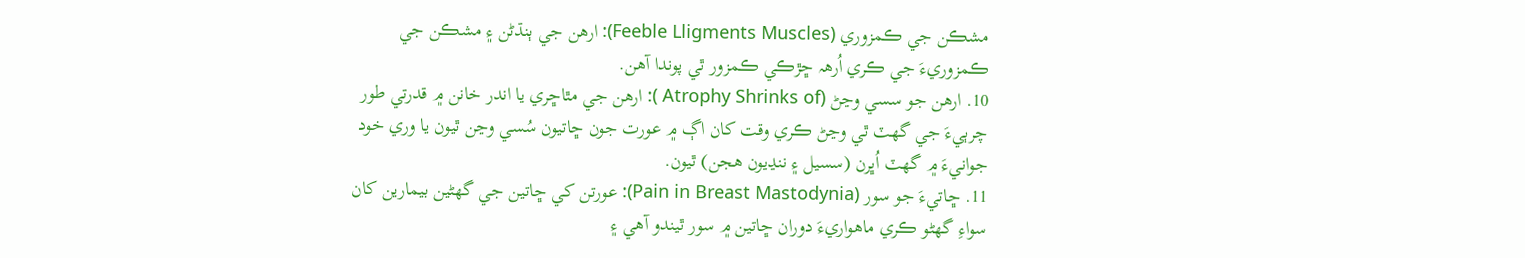مشڪن جي ڪمزوري (Feeble Lligments Muscles): ارهن جي ٻنڌڻن ۽ مشڪن جي ڪمزوريءَ جي ڪري اُرھہ ڇڙڪي ڪمزور ٿي پوندا آهن.
10. ارهن جو سسي وڃڻ (Atrophy Shrinks of ): ارهن جي مٿاڇري يا اندر خانن ۾ قدرتي طور چرٻيءَ جي گهٽ ٿي وڃڻ ڪري وقت کان اڳ ۾ عورت جون ڇاتيون سُسي وڃن ٿيون يا وري خود جوانيءَ ۾ گهٽ اُڀرن (سسيل ۽ ننڍيون هجن) ٿيون.
11. ڇاتيءَ جو سور (Pain in Breast Mastodynia): عورتن کي ڇاتين جي گهڻين بيمارين کان سواءِ گهڻو ڪري ماهواريءَ دوران ڇاتين ۾ سور ٿيندو آهي ۽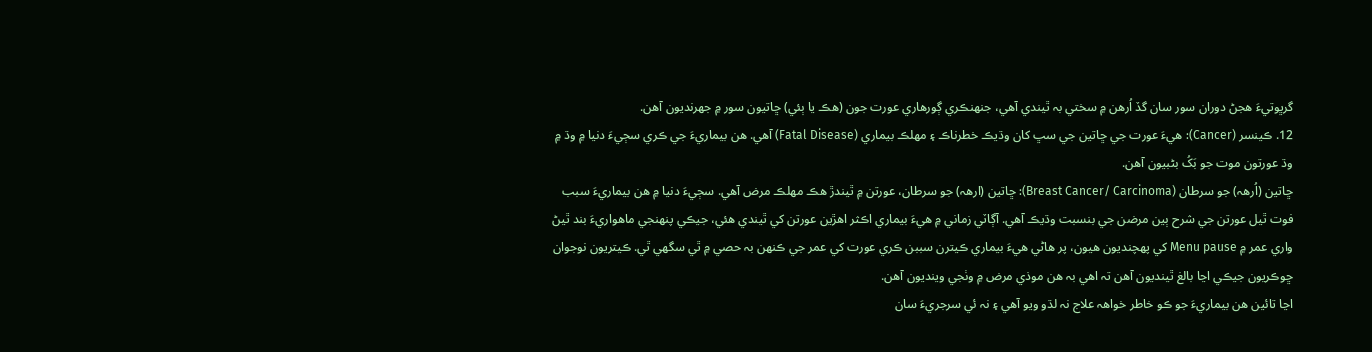گرڀوتيءَ هجڻ دوران سور سان گڏ اُرهن ۾ سختي بہ ٿيندي آهي، جنهنڪري ڳورهاري عورت جون (هڪ يا ٻئي) ڇاتيون سور ۾ جهرنديون آهن.
12. ڪينسر (Cancer): هيءَ عورت جي ڇاتين جي سڀ کان وڌيڪ خطرناڪ ۽ مهلڪ بيماري (Fatal Disease) آهي. هن بيماريءَ جي ڪري سڄيءَ دنيا ۾ وڌ ۾ وڌ عورتون موت جو بَکُ بڻبيون آهن.
ڇاتين (اُرھہ) جو سرطان (Breast Cancer/ Carcinoma): ڇاتين (ارھہ) جو سرطان، عورتن ۾ ٿيندڙ هڪ مهلڪ مرض آهي. سڄيءَ دنيا ۾ هن بيماريءَ سبب فوت ٿيل عورتن جي شرح ٻين مرضن جي بنسبت وڌيڪ آهي. آڳاٽي زماني ۾ هيءَ بيماري اڪثر اهڙين عورتن کي ٿيندي هئي، جيڪي پنھنجي ماهواريءَ بند ٿيڻ واري عمر ۾ Menu pause کي پهچنديون هيون، پر هاڻي هيءَ بيماري ڪيترن سببن ڪري عورت کي عمر جي ڪنهن بہ حصي ۾ ٿي سگهي ٿي. ڪيتريون نوجوان ڇوڪريون جيڪي اڃا بالغ ٿينديون آهن تہ اهي بہ هن موذي مرض ۾ وٺجي وينديون آهن.
اڃا تائين هن بيماريءَ جو ڪو خاطر خواھہ علاج نہ لڌو ويو آهي ۽ نہ ئي سرجريءَ سان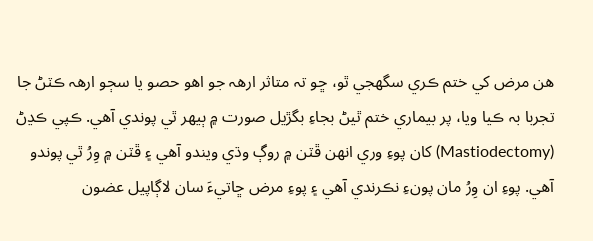هن مرض کي ختم ڪري سگهجي ٿو، ڇو تہ متاثر ارھہ جو اهو حصو يا سڄو ارھہ ڪٽڻ جا تجربا بہ ڪيا ويا، پر بيماري ختم ٿيڻ بجاءِ بگڙيل صورت ۾ ٻيهر ٿي پوندي آهي. ڪپي ڪڍڻ (Mastiodectomy) کان پوءِ وري انهن ڦٽن ۾ روڳ وڌي ويندو آهي ۽ ڦٽن ۾ وِرُ ٿي پوندو آهي. پوءِ ان وِرُ مان پونءِ نڪرندي آهي ۽ پوءِ مرض ڇاتيءَ سان لاڳاپيل عضون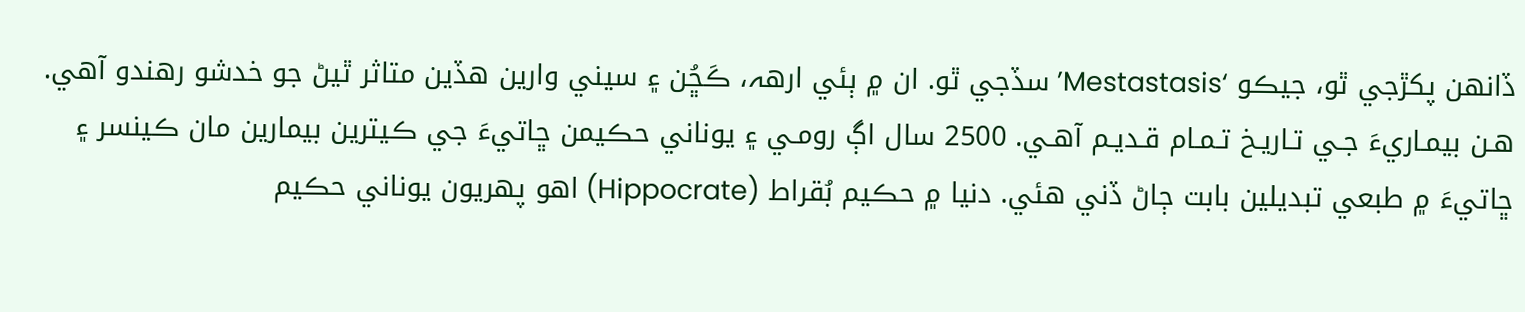ڏانهن پکڙجي ٿو، جيڪو ‘Mestastasis’ سڏجي ٿو. ان ۾ ٻئي ارھہ، ڪَڇُن ۽ سيني وارين هڏين متاثر ٿيڻ جو خدشو رهندو آهي.
هـن بيمـاريءَ جـي تـاريـخ تـمـام قـديـم آهـي. 2500 سال اڳ رومـي ۽ يوناني حڪيمن ڇاتيءَ جي ڪيترين بيمارين مان ڪينسر ۽ ڇاتيءَ ۾ طبعي تبديلين بابت ڄاڻ ڏني هئي. دنيا ۾ حڪيم بُقراط (Hippocrate) اهو پهريون يوناني حڪيم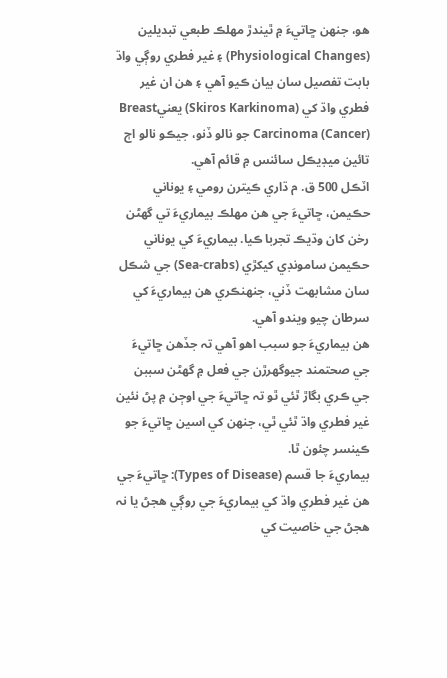هو، جنهن ڇاتيءَ ۾ ٿيندڙ مهلڪ طبعي تبديلين (Physiological Changes) ۽ غير فطري روڳي واڌ بابت تفصيل سان بيان ڪيو آهي ۽ هن ان غير فطري واڌ کي (Skiros Karkinoma) يعنيBreast Carcinoma (Cancer) جو نالو ڏنو، جيڪو نالو اڄ تائين ميڊيڪل سائنس ۾ قائم آهي.
اٽڪل 500 ق. م ڌاري ڪيترن رومي ۽ يوناني حڪيمن، ڇاتيءَ جي هن مهلڪ بيماريءَ تي گهڻن رخن کان وڌيڪ تجربا ڪيا. بيماريءَ کي يوناني حڪيمن سامونڊي کيکڙي (Sea-crabs) جي شڪل سان مشابهت ڏني، جنهنڪري هن بيماريءَ کي سرطان چيو ويندو آهي.
هن بيماريءَ جو سبب اهو آهي تہ جڏهن ڇاتيءَ جي صحتمند جيوگهرڙن جي فعل ۾ گهڻن سببن جي ڪري بگاڙ ٿئي ٿو تہ ڇاتيءَ جي اوڄن ۾ پڻ نئين غير فطري واڌ ٿئي ٿي، جنهن کي اسين ڇاتيءَ جو ڪينسر چئون ٿا.
بيماريءَ جا قسم (Types of Disease): ڇاتيءَ جي هن غير فطري واڌ کي بيماريءَ جي روڳي هجڻ يا نہ هجڻ جي خاصيت کي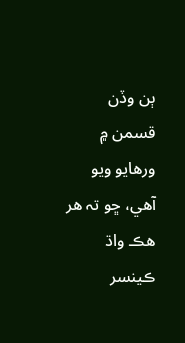ٻن وڏن قسمن ۾ ورهايو ويو آهي، ڇو تہ هر هڪ واڌ ڪينسر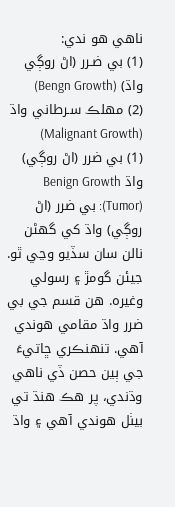ناهي هو ندي:
(1) بي ضـرر (اڻ روڳي واڌ) (Bengn Growth)
(2) مهلڪ سـرطاني واڌ (Malignant Growth)
(1) بي ضرر (اڻ روڳي) واڌ Benign Growth (Tumor): بي ضرر (اڻ روڳي) واڌ کي گهڻن نالن سان سڏيو وڃي ٿو. جيئن گومڙ ۽ رسولي وغيرہ. هن قسم جي بي ضرر واڌ مقامي هوندي آهي. تنهنڪري ڇاتيءَ جي ٻين حصن ڏي ناهي وڌندي، پر هڪ هنڌ تي بيٺل هوندي آهي ۽ واڌ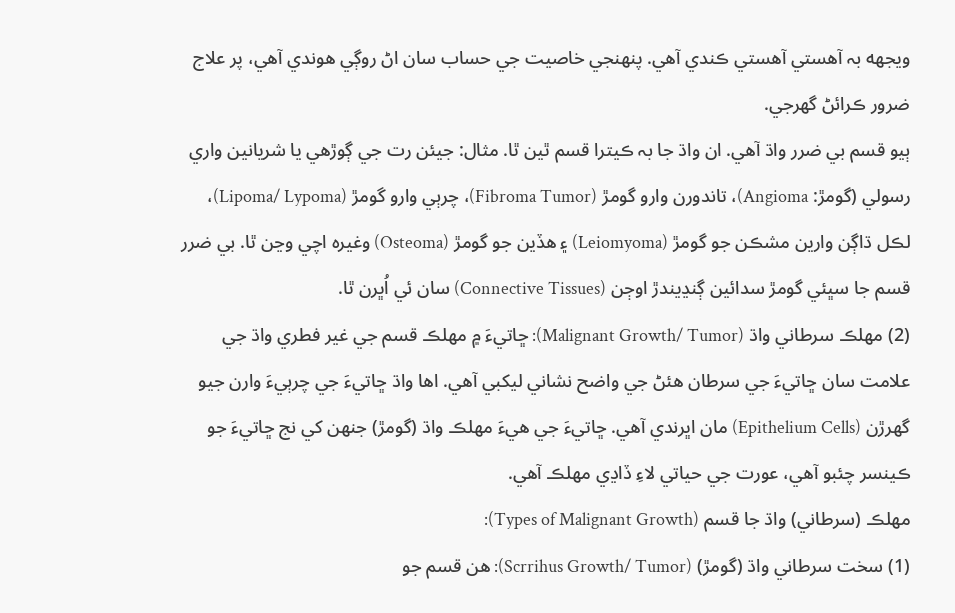ويجهه بہ آهستي آهستي ڪندي آهي. پنھنجي خاصيت جي حساب سان اڻ روڳي هوندي آهي، پر علاج ضرور ڪرائڻ گهرجي.
ٻيو قسم بي ضرر واڌ آهي. ان واڌ جا بہ ڪيترا قسم ٿين ٿا. مثال: جيئن رت جي ڳوڙهي يا شريانين واري رسولي (گومڙ: Angioma)، تاندورن وارو گومڙ (Fibroma Tumor)، چرٻي وارو گومڙ (Lipoma/ Lypoma)، لڪل ڌاڳن وارين مشڪن جو گومڙ (Leiomyoma) ۽ هڏين جو گومڙ (Osteoma) وغيرہ اچي وڃن ٿا. بي ضرر قسم جا سڀئي گومڙ سدائين ڳنڍيندڙ اوڄن (Connective Tissues) سان ئي اُڀرن ٿا.
(2) مهلڪ سرطاني واڌ (Malignant Growth/ Tumor): ڇاتيءَ ۾ مهلڪ قسم جي غير فطري واڌ جي علامت سان ڇاتيءَ جي سرطان هئڻ جي واضح نشاني ليکبي آهي. اها واڌ ڇاتيءَ جي چرٻيءَ وارن جيو گهرڙن (Epithelium Cells) مان اڀرندي آهي. ڇاتيءَ جي هيءَ مهلڪ واڌ (گومڙ) جنهن کي نج ڇاتيءَ جو ڪينسر چئبو آهي، عورت جي حياتي لاءِ ڏاڍي مهلڪ آهي.
مهلڪ (سرطاني) واڌ جا قسم (Types of Malignant Growth):
(1) سخت سرطاني واڌ (گومڙ) (Scrrihus Growth/ Tumor): هن قسم جو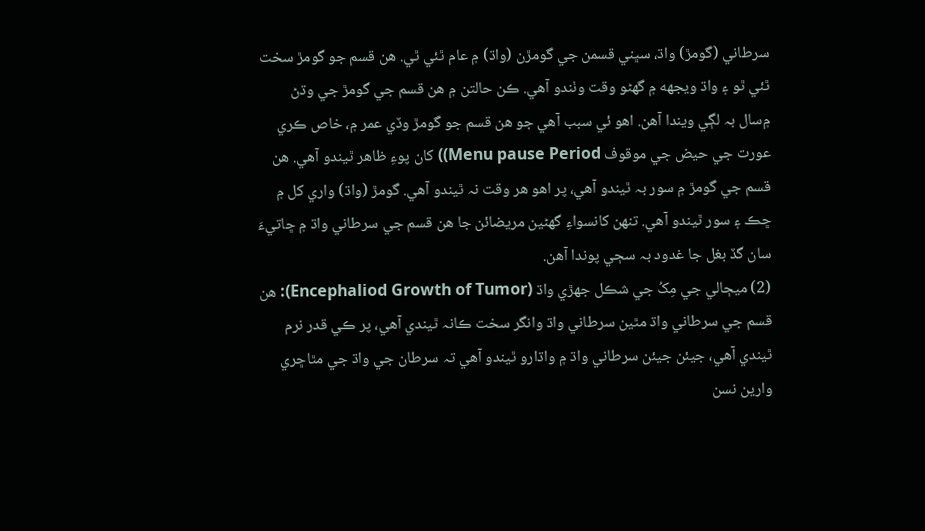سرطاني (گومڙ) واڌ، سڀني قسمن جي گومڙن (واڌ) ۾ عام ٿئي ٿي. هن قسم جو گومڙ سخت ٿئي ٿو ۽ واڌ ويجهه ۾ گهڻو وقت وٺندو آهي. ڪن حالتن ۾ هن قسم جي گومڙ جي وڌڻ ۾سال بہ لڳي ويندا آهن. اهو ئي سبب آهي جو هن قسم جو گومڙ وڏي عمر ۾، خاص ڪري عورت جي حيض جي موقوف Menu pause Period)) کان پوءِ ظاهر ٿيندو آهي. هن قسم جي گومڙ ۾ سور بہ ٿيندو آهي، پر اهو هر وقت نہ ٿيندو آهي. گومڙ (واڌ) واري کل ۾ ڇڪ ۽ سور ٿيندو آهي. تنهن کانسواءِ گهڻين مريضائن جا هن قسم جي سرطاني واڌ ۾ ڇاتيءَ سان گڏ بغل جا غدود بہ سڄي پوندا آهن.
(2) ميڄالي جي مِکُ جي شڪل جهڙي واڌ (Encephaliod Growth of Tumor): هن قسم جي سرطاني واڌ مٿين سرطاني واڌ وانگر سخت ڪانہ ٿيندي آهي، پر ڪي قدر نرم ٿيندي آهي، جيئن جيئن سرطاني واڌ ۾ واڌارو ٿيندو آهي تہ سرطان جي واڌ جي مٿاڇري وارين نسن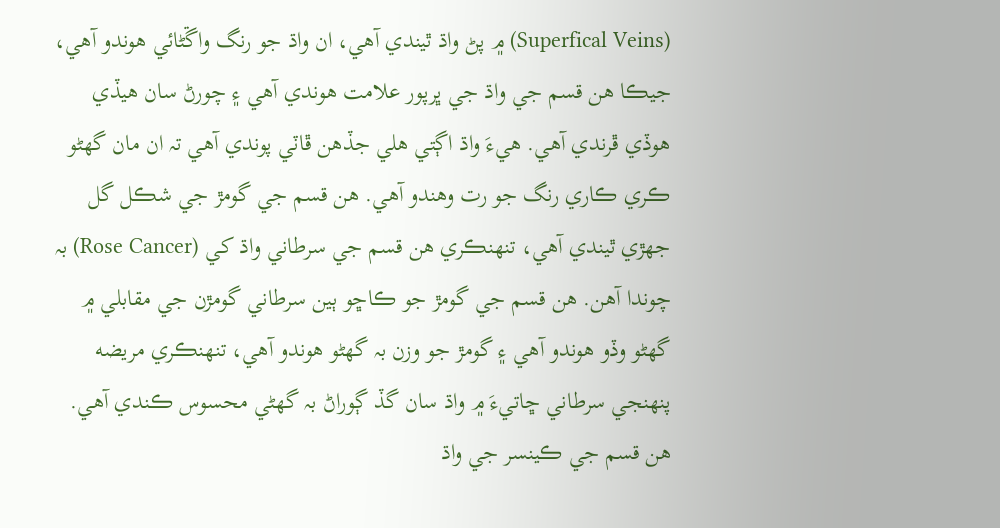(Superfical Veins) ۾ پڻ واڌ ٿيندي آهي، ان واڌ جو رنگ واڱڻائي هوندو آهي، جيڪا هن قسم جي واڌ جي ڀرپور علامت هوندي آهي ۽ چورڻ سان هيڏي هوڏي ڦرندي آهي. هيءَ واڌ اڳتي هلي جڏهن ڦاٽي پوندي آهي تہ ان مان گهڻو ڪري ڪاري رنگ جو رت وهندو آهي. هن قسم جي گومڙ جي شڪل گل جهڙي ٿيندي آهي، تنهنڪري هن قسم جي سرطاني واڌ کي (Rose Cancer) بہ چوندا آهن. هن قسم جي گومڙ جو ڪاڇو ٻين سرطاني گومڙن جي مقابلي ۾ گهڻو وڏو هوندو آهي ۽ گومڙ جو وزن بہ گهڻو هوندو آهي، تنهنڪري مريضه پنھنجي سرطاني ڇاتيءَ ۾ واڌ سان گڏ ڳوراڻ بہ گهڻي محسوس ڪندي آهي. هن قسم جي ڪينسر جي واڌ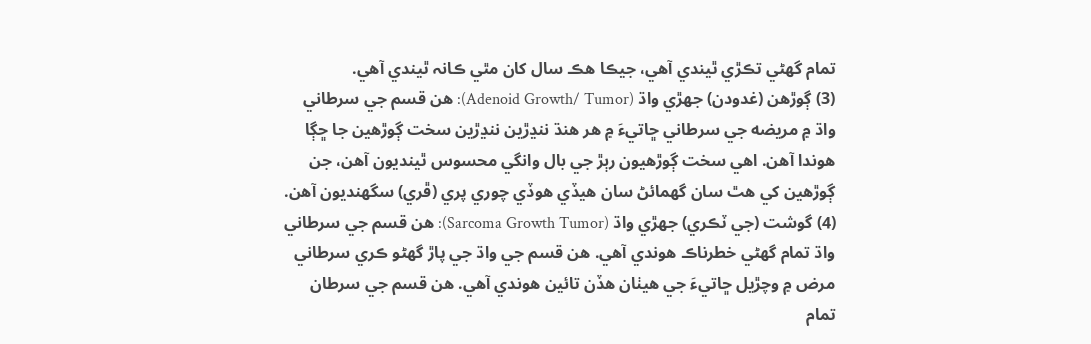تمام گهڻي تڪڙي ٿيندي آهي، جيڪا هڪ سال کان مٿي ڪانہ ٿيندي آهي.
(3) ڳوڙهن (غدودن) جهڙي واڌ (Adenoid Growth/ Tumor): هن قسم جي سرطاني واڌ ۾ مريضه جي سرطاني ڇاتيءَ ۾ هر هنڌ ننڍڙين ننڍڙين سخت ڳوڙهين جا ڇڳا هوندا آهن. اهي سخت ڳوڙهيون رٻڙ جي بال وانگي محسوس ٿينديون آهن، جن ڳوڙهين کي هٿ سان گهمائڻ سان هيڏي هوڏي چوري پري (ڦري) سگهنديون آهن.
(4) گوشت (جي ٽڪري) جهڙي واڌ (Sarcoma Growth Tumor): هن قسم جي سرطاني واڌ تمام گهڻي خطرناڪ هوندي آهي. هن قسم جي واڌ جي پاڙ گهڻو ڪري سرطاني مرض ۾ وچڙيل ڇاتيءَ جي هيٺان هڏن تائين هوندي آهي. هن قسم جي سرطان تمام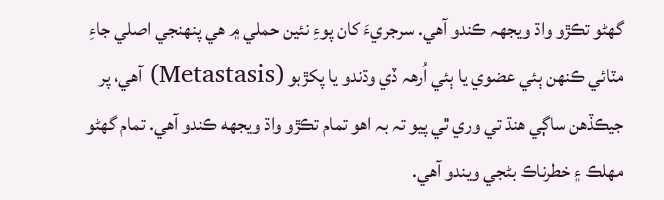گهڻو تڪڙو واڌ ويجهہ ڪندو آهي. سرجريءَ کان پوءِ نئين حملي ۾ هي پنھنجي اصلي جاءِ مٽائي ڪنهن ٻئي عضوي يا ٻئي اُرھہ ڏي وڌندو يا پکڙبو (Metastasis) آهي، پر جيڪڏهن ساڳي هنڌ تي وري ٿي پيو تہ بہ اهو تمام تڪڙو واڌ ويجهه ڪندو آهي. تمام گهڻو مهلڪ ۽ خطرناڪ بڻجي ويندو آهي.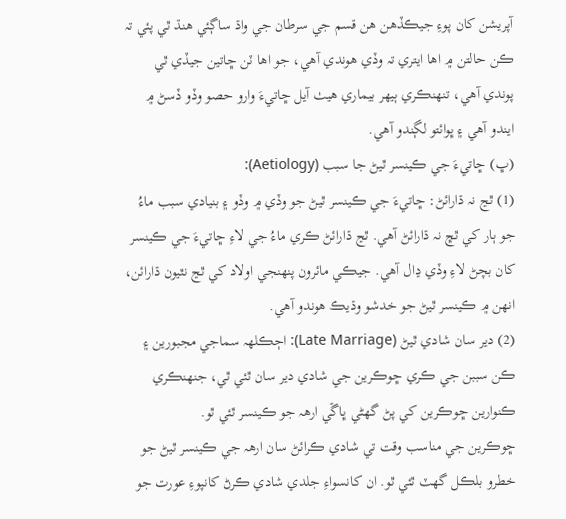آپريشن کان پوءِ جيڪڏهن هن قسم جي سرطان جي واڌ ساڳئي هنڌ ٿي پئي تہ ڪن حالتن ۾ اها ايتري تہ وڏي هوندي آهي، جو اها ٽن ڇاتين جيڏي ٿي پوندي آهي، تنهنڪري ٻيهر بيماري هيٺ آيل ڇاتيءَ وارو حصو وڏو ڏسڻ ۾ ايندو آهي ۽ ڀوائتو لڳندو آهي.
(ڀ) ڇاتيءَ جي ڪينسر ٿيڻ جا سبب (Aetiology):
(1) ٿڃ نہ ڌارائڻ: ڇاتيءَ جي ڪينسر ٿيڻ جو وڏي ۾ وڏو ۽ بنيادي سبب ماءُ جو ٻار کي ٿڇ نہ ڌارائڻ آهي. ٿڃ ڌارائڻ ڪري ماءُ جي لاءِ ڇاتيءَ جي ڪينسر کان بچڻ لاءِ وڏي ڍال آهي. جيڪي مائرون پنھنجي اولاد کي ٿڃ نٿيون ڌارائن، انهن ۾ ڪينسر ٿيڻ جو خدشو وڌيڪ هوندو آهي.
(2) دير سان شادي ٿيڻ (Late Marriage): اڄڪلھہ سماجي مجبورين ۽ ڪن سببن جي ڪري ڇوڪرين جي شادي دير سان ٿئي ٿي، جنهنڪري ڪنوارين ڇوڪرين کي پڻ گهڻي ڀاڱي ارھہ جو ڪينسر ٿئي ٿو.
ڇوڪرين جي مناسب وقت تي شادي ڪرائڻ سان ارھہ جي ڪينسر ٿيڻ جو خطرو بلڪل گهٽ ٿئي ٿو. ان کانسواءِ جلدي شادي ڪرڻ کانپوءِ عورت جو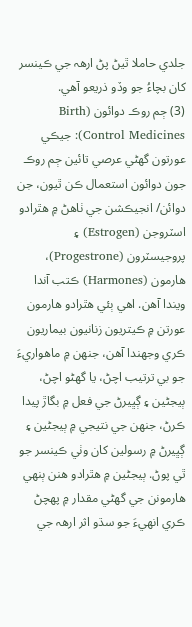جلدي حاملا ٿيڻ پڻ ارھہ جي ڪينسر کان بچاءُ جو وڏو ذريعو آهي.
(3) ڄم روڪ دوائون (Birth Control Medicines): جيڪي عورتون گهڻي عرصي تائين ڄم روڪ جون دوائون استعمال ڪن ٿيون، جن دوائن/ انجيڪشن جي ٺاهڻ ۾ هٿرادو اسٽروجن (Estrogen) ۽ پروجيسٽرون (Progestrone)، هارمون (Harmones) ڪتب آندا ويندا آهن. اهي ٻئي هٿرادو هارمون عورتن ۾ ڪيتريون زنانيون بيماريون ڪري وجهندا آهن، جنهن ۾ ماهواريءَ جو بي ترتيب اچڻ، يا گهڻو اچڻ، ٻيجڻين ۽ ڳڀيرڻ جي فعل ۾ بگاڙ پيدا ڪرڻ، جنهن جي نتيجي ۾ ٻيجڻين ۽ ڳڀيرڻ ۾ رسولين کان وٺي ڪينسر جو ٿي پوڻ. ٻيجڻين ۾ هٿرادو هنن ٻنهي هارمونن جي گهڻي مقدار ۾ پهچڻ ڪري انهيءَ جو سڌو اثر ارھہ جي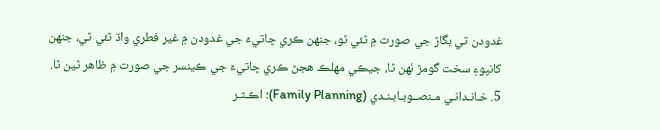غدودن تي بگاڙ جي صورت ۾ ٿئي ٿو، جنهن ڪري ڇاتيءَ جي غدودن ۾ غير فطري واڌ ٿئي ٿي، جنهن کانپوءِ سخت گومڙ ٺھن ٿا، جيڪي مهلڪ هجڻ ڪري ڇاتيءَ جي ڪينسر جي صورت ۾ ظاهر ٿين ٿا.
5. خـانـدانـي مـنصــوبـابـنـدي (Family Planning): اڪـثـر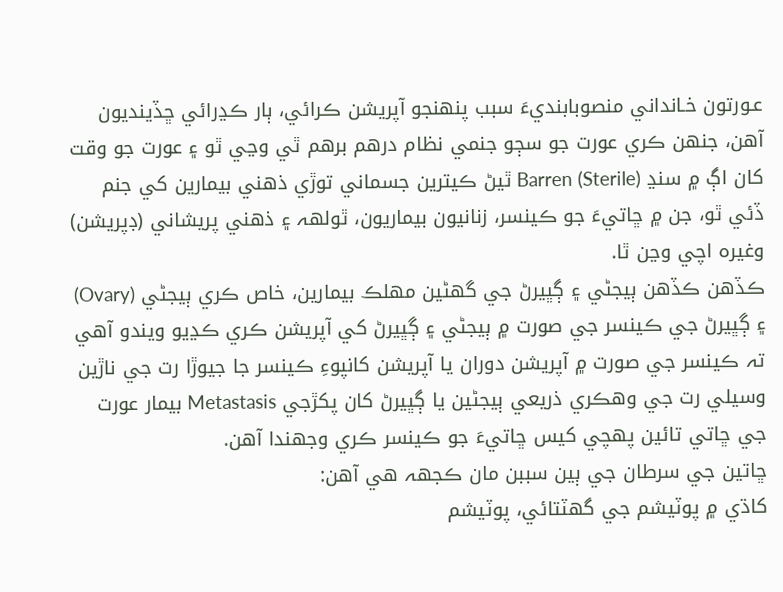عـورتون خـانداني منصوبابنديءَ سبب پنهنجو آپريشن ڪرائي، ٻار ڪڍرائي ڇڏينديون آهن، جنهن ڪري عورت جو سڄو جنمي نظام درهم برهم ٿي وڃي ٿو ۽ عورت جو وقت کان اڳ ۾ سنڍ Barren (Sterile) ٿيڻ ڪيترين جسماني توڙي ذهني بيمارين کي جنم ڏئي ٿو، جن ۾ ڇاتيءَ جو ڪينسر، زنانيون بيماريون، ٿولھہ ۽ ذهني پريشاني (ڊپريشن) وغيرہ اچي وڃن ٿا.
ڪڏهن ڪڏهن ٻيجڻي ۽ ڳڀيرڻ جي گهڻين مهلڪ بيمارين، خاص ڪري ٻيجڻي (Ovary) ۽ ڳڀيرڻ جي ڪينسر جي صورت ۾ ٻيجڻي ۽ ڳڀيرڻ کي آپريشن ڪري ڪڍيو ويندو آهي تہ ڪينسر جي صورت ۾ آپريشن دوران يا آپريشن کانپوءِ ڪينسر جا جيوڙا رت جي ناڙين وسيلي رت جي وهڪري ذريعي ٻيجڻين يا ڳڀيرڻ کان پکڙجي Metastasis بيمار عورت جي ڇاتي تائين پهچي کيس ڇاتيءَ جو ڪينسر ڪري وجهندا آهن.
ڇاتين جي سرطان جي ٻين سببن مان ڪجهہ هي آهن:
کاڌي ۾ پوٽيشم جي گهٽتائي، پوٽيشم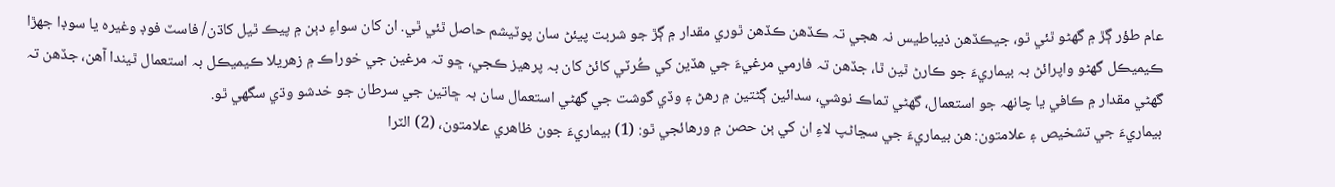عام طؤر ڳڙ ۾ گهڻو ٿئي ٿو، جيڪڏهن ذيباطيس نہ هجي تہ ڪڏهن ڪڏهن ٿوري مقدار ۾ ڳڙ جو شربت پيئڻ سان پوٽيشم حاصل ٿئي ٿي. ان کان سواءِ دٻن ۾ پيڪ ٿيل کاڌن/ فاسٽ فوڊ وغيرہ يا سوڊا جھڙا ڪيميڪل گهڻو واپرائڻ بہ بيماريءَ جو ڪارڻ ٿين ٿا، جڏهن تہ فارمي مرغيءَ جي هڏين کي ڪُرٽي کائڻ کان بہ پرهيز ڪجي، ڇو تہ مرغين جي خوراڪ ۾ زهريلا ڪيميڪل بہ استعمال ٿيندا آهن، جڏهن تہ گهڻي مقدار ۾ ڪافي يا چانھہ جو استعمال، گهڻي تماڪ نوشي، سدائين ڳڻتين ۾ رهڻ ۽ وڏي گوشت جي گهڻي استعمال سان بہ ڇاتين جي سرطان جو خدشو وڌي سگهي ٿو.
بيماريءَ جي تشخيص ۽ علامتون: هن بيماريءَ جي سڃاڻپ لاءِ ان کي ٻن حصن ۾ ورهائجي ٿو: (1) بيماريءَ جون ظاهري علامتون، (2) الٽرا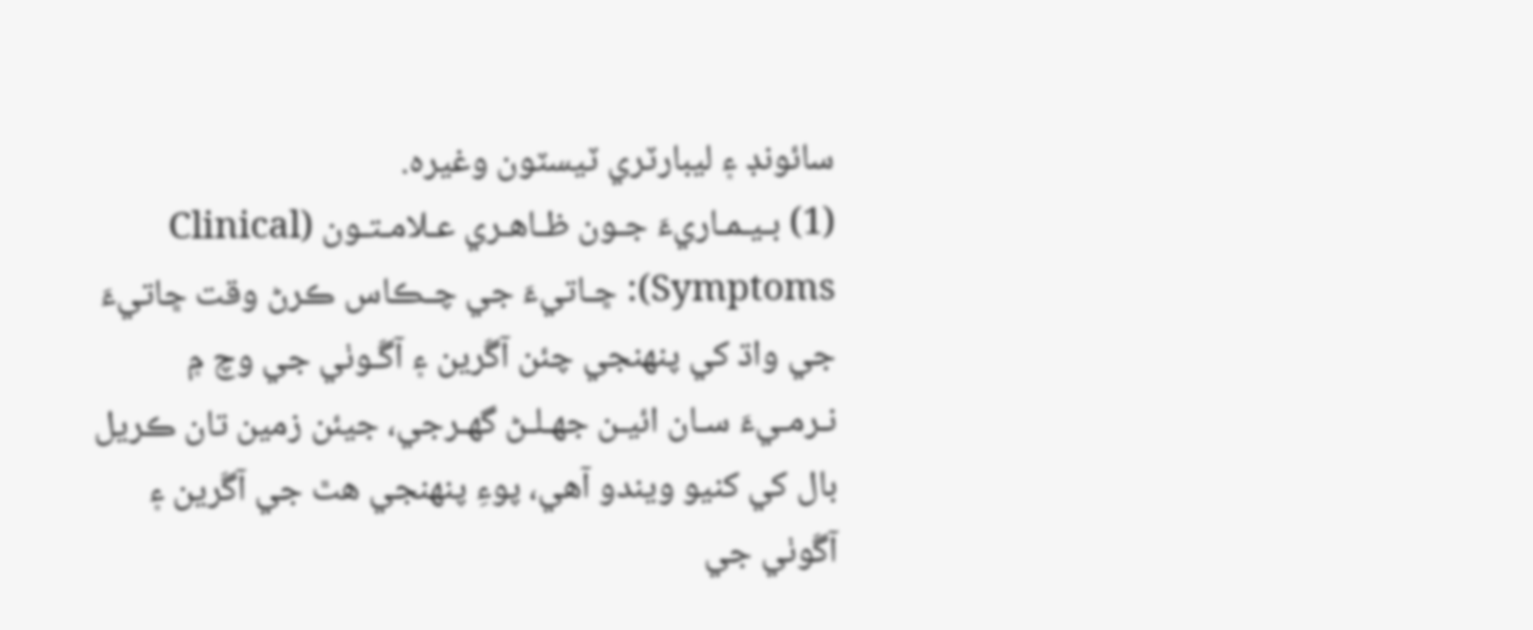سائونڊ ۽ ليبارٽري ٽيسٽون وغيرہ.
(1) بـيـمـاريءَ جـون ظـاهـري عـلامـتـون (Clinical Symptoms): ڇـاتيءَ جي چـڪاس ڪرڻ وقت ڇاتيءَ جي واڌ کي پنھنجي چئن آڱرين ۽ آڱـوٺي جي وچ ۾ نـرمـيءَ سـان ائيـن جهـلـڻ گهـرجي، جيئن زمين تان ڪريل بال کي کنيو ويندو آهي، پوءِ پنھنجي هٿ جي آڱرين ۽ آڱوٺي جي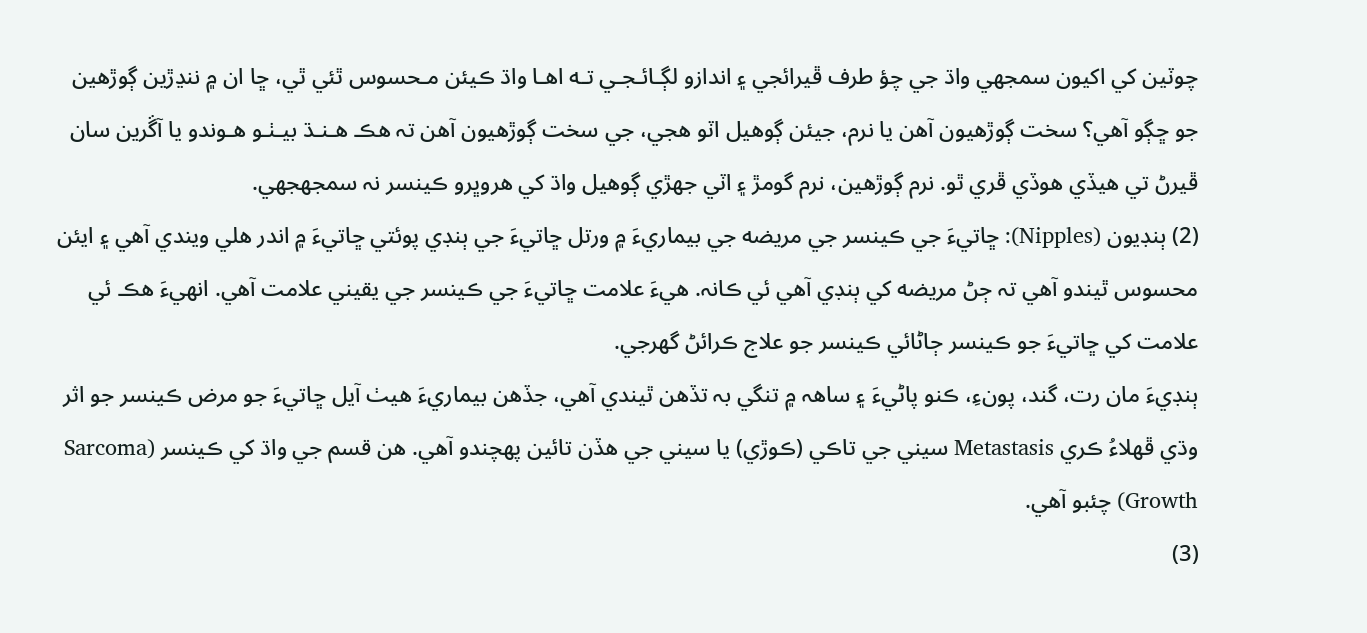چوٽين کي اکيون سمجهي واڌ جي چؤ طرف ڦيرائجي ۽ اندازو لڳـائـجـي تـه اهـا واڌ ڪيئن مـحسوس ٿئي ٿي، ڇا ان ۾ ننڍڙين ڳوڙهين جو ڇڳو آهي؟ سخت ڳوڙهيون آهن يا نرم، جيئن ڳوهيل اٽو هجي، جي سخت ڳوڙهيون آهن تہ هڪ هـنـڌ بيـٺـو هـوندو يا آڱرين سان ڦيرڻ تي هيڏي هوڏي ڦري ٿو. نرم ڳوڙهين، نرم گومڙ ۽ اٽي جهڙي ڳوهيل واڌ کي هروڀرو ڪينسر نہ سمجهجهي.
(2) ٻنڊيون (Nipples): ڇاتيءَ جي ڪينسر جي مريضه جي بيماريءَ ۾ ورتل ڇاتيءَ جي ٻنڊي پوئتي ڇاتيءَ ۾ اندر هلي ويندي آهي ۽ ايئن محسوس ٿيندو آهي تہ ڄڻ مريضه کي ٻنڊي آهي ئي ڪانہ. هيءَ علامت ڇاتيءَ جي ڪينسر جي يقيني علامت آهي. انهيءَ هڪ ئي علامت کي ڇاتيءَ جو ڪينسر ڄاڻائي ڪينسر جو علاج ڪرائڻ گهرجي.
ٻنڊيءَ مان رت، گند، پونءِ، ڪنو پاڻيءَ ۽ ساھہ ۾ تنگي بہ تڏهن ٿيندي آهي، جڏهن بيماريءَ هيٺ آيل ڇاتيءَ جو مرض ڪينسر جو اثر وڌي ڦهلاءُ ڪري Metastasis سيني جي تاڪي (ڪوڙي) يا سيني جي هڏن تائين پهچندو آهي. هن قسم جي واڌ کي ڪينسر (Sarcoma Growth) چئبو آهي.
(3)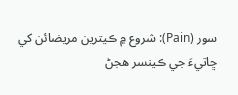سور (Pain): شروع ۾ ڪيترين مريضائن کي ڇاتيءَ جي ڪينسر هجڻ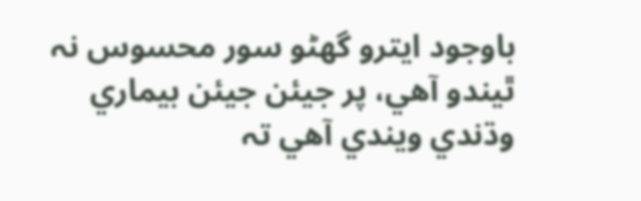باوجود ايترو گهڻو سور محسوس نہ ٿيندو آهي، پر جيئن جيئن بيماري وڌندي ويندي آهي تہ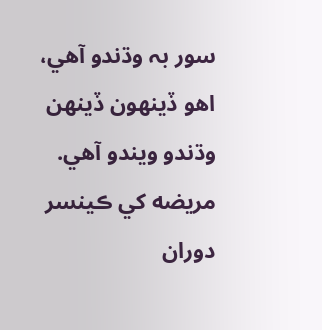سور بہ وڌندو آهي، اهو ڏينهون ڏينهن وڌندو ويندو آهي. مريضه کي ڪينسر دوران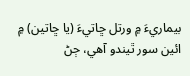بيماريءَ ۾ ورتل ڇاتيءَ (يا ڇاتين) ۾ ائين سور ٿيندو آهي، ڄڻ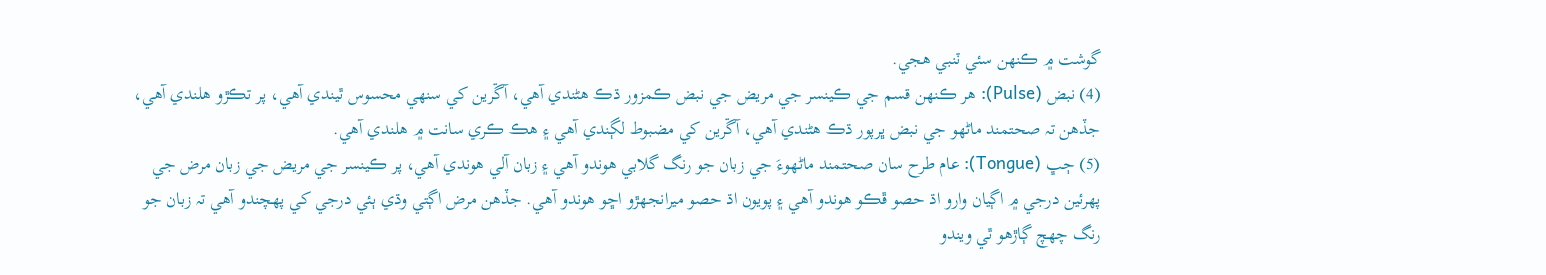گوشت ۾ ڪنهن سئي ٽنبي هجي.
(4) نبض (Pulse): هر ڪنهن قسم جي ڪينسر جي مريض جي نبض ڪمزور ڌڪ هڻندي آهي، آڱرين کي سنهي محسوس ٿيندي آهي، پر تڪڙو هلندي آهي، جڏهن تہ صحتمند ماڻهو جي نبض ڀرپور ڌڪ هڻندي آهي، آڱرين کي مضبوط لڳندي آهي ۽ هڪ ڪري سانت ۾ هلندي آهي.
(5) ڄڀ (Tongue): عام طرح سان صحتمند ماڻهوءَ جي زبان جو رنگ گلابي هوندو آهي ۽ زبان آلي هوندي آهي، پر ڪينسر جي مريض جي زبان مرض جي پهرئين درجي ۾ اڳيان وارو اڌ حصو ڦڪو هوندو آهي ۽ پويون اڌ حصو ميرانجهڙو اڇو هوندو آهي. جڏهن مرض اڳتي وڌي ٻئي درجي کي پهچندو آهي تہ زبان جو رنگ چھچ ڳاڙهو ٿي ويندو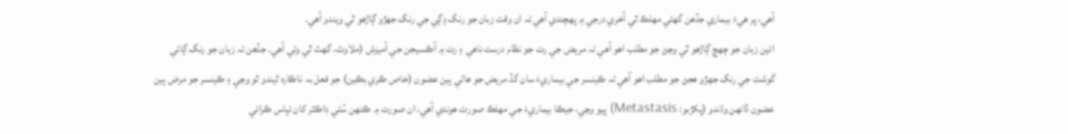آهي، پر هيءَ بيماري جڏهن گهڻي مهلڪ ٿي آخري درجي ۾ پهچندي آهي تہ ان وقت زبان جو رنگ ڍڳي جي رنگ جهڙو ڳاڙهو ٿي ويندو آهي.
ائين زبان جو چھچ ڳاڙهو ٿي وڃڻ جو مطلب اهو آهي تہ مريض جي رت جو نظام درست ناهي ۽ رت ۾ آڪسيجن جي آميزش (ملاوٽ، گهٽ ٿي وئي آهي. جڏهن تہ زبان جو رنگ ڳائي گوشت جي رنگ جهڙو هجڻ جو مطلب اهو آهي تہ ڪينسر جي بيماريءَ سان گڏ مريض جو هاڻي ٻين عضون (خاص ڪري بڪين) جو فعل بہ ناڪارہ ٿيندو ٿو وڃي ۽ ڪينسر جو مرض ٻين عضون ڏانهن وڌندو (پکڙبو: Metastasis) پيو وڃي، جيڪا بيماريءَ جي مهلڪ صورت هوندي آهي، ان صورت ۾ ڪنهن سُٺي ڊاڪٽر کان تپاس ڪرائي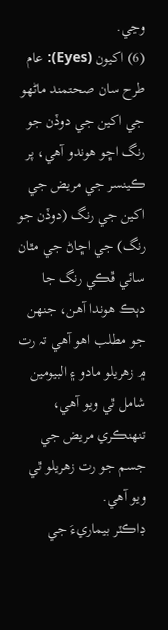وڃي.
(6) اکيون (Eyes): عام طرح سان صحتمند ماڻهو جي اکين جي دوڏن جو رنگ اڇو هوندو آهي، پر ڪينسر جي مريض جي اکين جي رنگ (دوڏن جو رنگ) جي اڇاڻ جي مٿان سائي ڦڪي رنگ جا دٻڪ هوندا آهن، جنهن جو مطلب اهو آهي تہ رت ۾ زهريلو مادو ۽ البيومين شامل ٿي ويو آهي، تنهنڪري مريض جي جسم جو رت زهريلو ٿي ويو آهي.
ڊاڪٽر بيماريءَ جي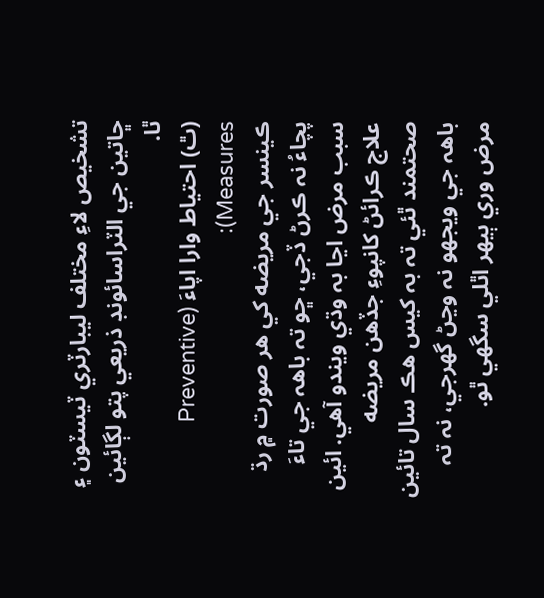تشخيص لاءِ مختلف ليبارٽري ٽيسٽون ۽ ڇاتين جي الٽراسائونڊ ذريعي پتو لڳائين ٿا.
(ٿ) احتياط وارا اپاءَ (Preventive Measures):
ڪينسر جي مريضه کي هر صورت ۾ رڌ پچاءُ نہ ڪرڻ ڏجي، ڇو تہ باھہ جي تاءَ سبب مرض اڃا بہ وڌي ويندو آهي. ائين علاج ڪرائڻ کانپوءِ جڏهن مريضه صحتمند ٿئي تہ بہ کيس هڪ سال تائين باھہ جي ويجهو نہ وڃڻ گهرجي، نہ تہ مرض وري ٻيهر اٿلي سگهي ٿو.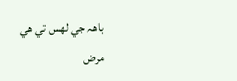باھہ جي لھس تي هي مرض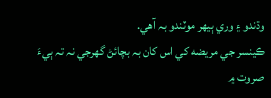وڌندو ۽ وري ٻيهر موٽندو بہ آهي.
ڪينسر جي مريضه کي اس کان بہ بچائڻ گهرجي نہ تہ ٻيءَ صروت ۾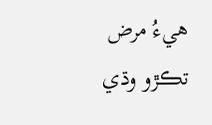هيءُ مرض تڪڙو وڌي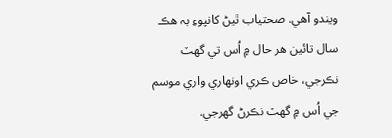ويندو آهي. صحتياب ٿيڻ کانپوءِ بہ هڪ سال تائين هر حال ۾ اُس تي گهٽ نڪرجي، خاص ڪري اونهاري واري موسم جي اُس ۾ گهٽ نڪرڻ گهرجي.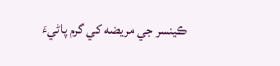ڪينسر جي مريضه کي گرم پاڻيءَ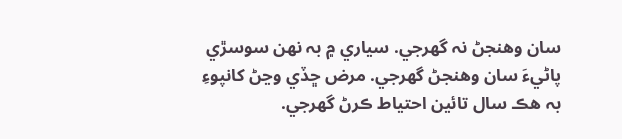سان وهنجڻ نہ گهرجي. سياري ۾ بہ نھن سوسڙي پاڻيءَ سان وهنجڻ گهرجي. مرض ڇڏي وڃڻ کانپوءِ بہ هڪ سال تائين احتياط ڪرڻ گهرجي.